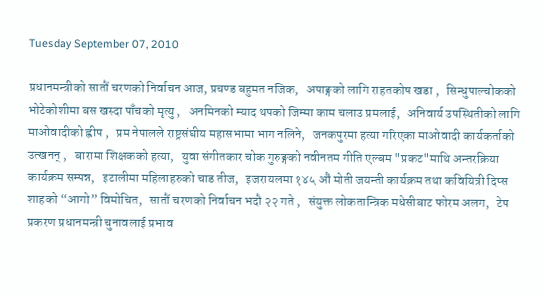Tuesday September 07, 2010

प्रधानमन्त्रीको सातौं चरणको निर्वाचन आज, प्रचण्ड बहुमत नजिक,   अपाङ्गको लागि राहतकोष खडा ,   सिन्धुपाल्चोकको भोटेकोशीमा बस खस्दा पाँचको मृत्यु ,   अनमिनको म्याद थपको जिम्मा काम चलाउ प्रमलाई,   अनिवार्य उपस्थितीको लागि माओवादीको ह्वीप ,   प्रम नेपालले राष्ट्रसंघीय महासभामा भाग नलिने,   जनकपुरमा हत्या गरिएका माओवादी कार्यकर्ताको उत्खनन् ,   बारामा शिक्षकको हत्या,   युवा संगीतकार चोक गुरुङ्गको नवीनतम गीति एल्बम "प्रकट"माथि अन्तरक्रिया कार्यक्रम सम्पन्न,   इटालीमा महिलाहरुको चाड तीज,   इजरायलमा १४५ औं मोती जयन्ती कार्यक्रम तथा कवियित्री दिप्स शाहको “आगो” विमोचित,   सातौं चरणको निर्वाचन भदौ २२ गते ,   संयुक्त लोकतान्त्रिक मधेसीबाट फोरम अलग,   टेप प्रकरण प्रधानमन्त्री चुनावलाई प्रभाव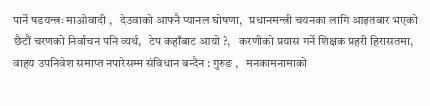पार्ने षडयन्त्रः माओवादी ,   देउवाको आफ्नै प्यानल घोषणा,   प्रधानमन्त्री चयनका लागि आइतबार भएको छैटौं चरणको निर्वाचन पनि व्यर्थ,   टेप कहाँबाट आयो ?,   करणीको प्रयास गर्ने शिक्षक प्रहरी हिरासतमा,   वाहय उपनिवेश समाप्त नपारेसम्म संविधान बन्दैन : गुरुङ ,   मनकामनामाको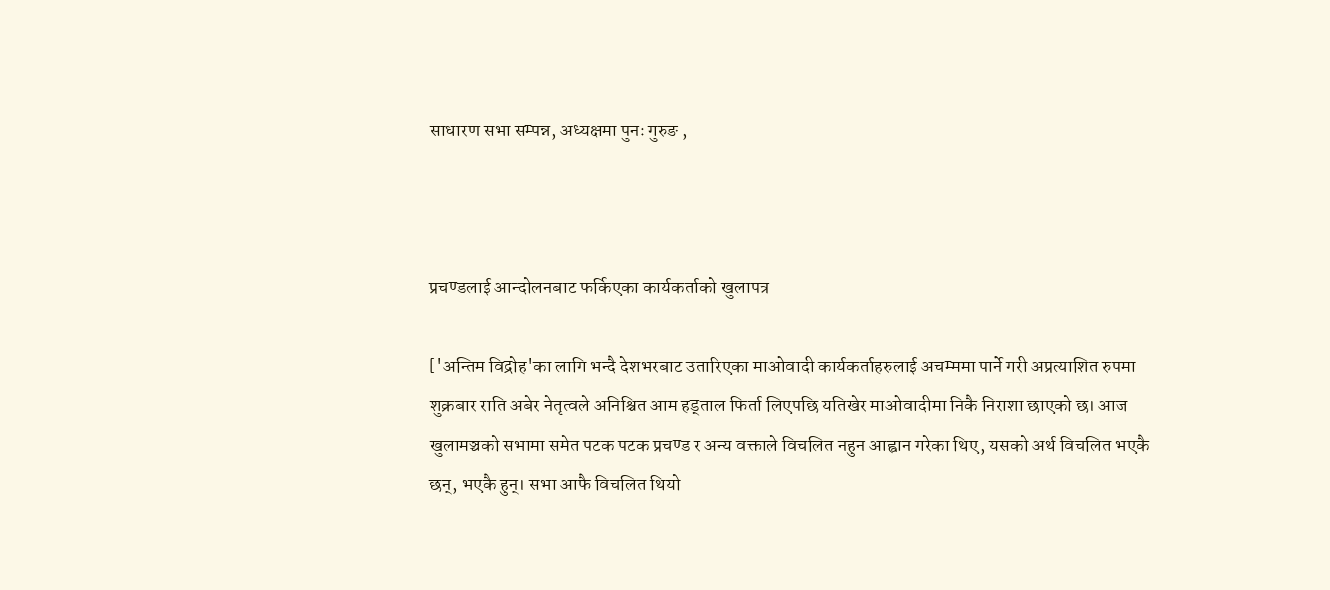साधारण सभा सम्पन्न, अध्यक्षमा पुनः गुरुङ ,



प्रचण्डलाई आन्दोलनबाट फर्किएका कार्यकर्ताको खुलापत्र

['अन्तिम विद्रोह'का लागि भन्दै देशभरबाट उतारिएका माओवादी कार्यकर्ताहरुलाई अचम्ममा पार्ने गरी अप्रत्याशित रुपमा शुक्रबार राति अबेर नेतृत्वले अनिश्चित आम हड्ताल फिर्ता लिएपछि यतिखेर माओवादीमा निकै निराशा छाएको छ। आज खुलामञ्चको सभामा समेत पटक पटक प्रचण्ड र अन्य वक्ताले विचलित नहुन आह्वान गरेका थिए, यसको अर्थ विचलित भएकै छन्, भएकै हुन्। सभा आफै विचलित थियो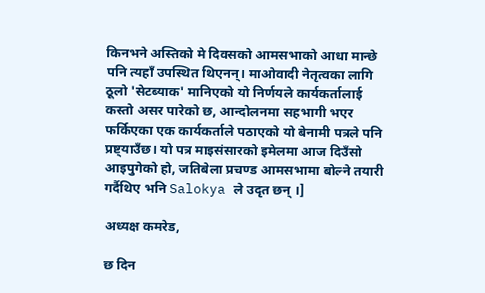किनभने अस्तिको मे दिवसको आमसभाको आधा मान्छे पनि त्यहाँ उपस्थित थिएनन्। माओवादी नेतृत्वका लागि ठूलो 'सेटब्याक' मानिएको यो निर्णयले कार्यकर्तालाई कस्तो असर पारेको छ, आन्दोलनमा सहभागी भएर फर्किएका एक कार्यकर्ताले पठाएको यो बेनामी पत्रले पनि प्रष्ट्याउँछ। यो पत्र माइसंसारको इमेलमा आज दिउँसो आइपुगेको हो, जतिबेला प्रचण्ड आमसभामा बोल्ने तयारी गर्दैथिए भनि Salokya ले उदृत छन् ।]

अध्यक्ष कमरेड,

छ दिन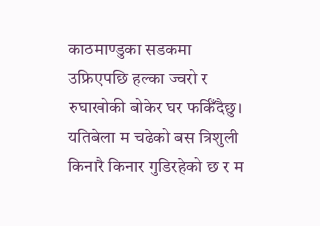काठमाण्डुका सडकमा उफ्रिएपछि हल्का ज्वरो र रुघाखोकी बोकेर घर फर्किँदैछु। यतिबेला म चढेको बस त्रिशुली किनारै किनार गुडिरहेको छ र म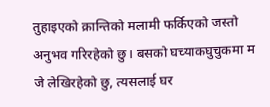तुहाइएको क्रान्तिको मलामी फर्किएको जस्तो अनुभव गरिरहेको छु। बसको घच्याकघुचुकमा म जे लेखिरहेको छु, त्यसलाई घर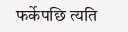फर्केपछि त्यति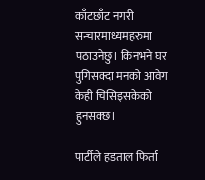काँटछाँट नगरी सन्चारमाध्यमहरुमा पठाउनेछु। किनभने घर पुगिसक्दा मनको आवेग केही चिसिइसकेको हुनसक्छ।

पार्टीले हडताल फिर्ता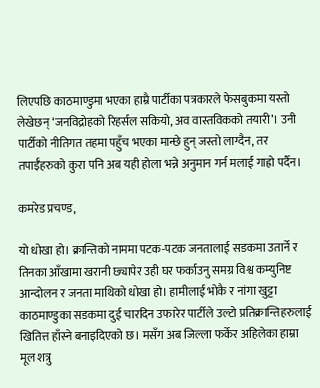लिएपछि काठमाण्डुमा भएका हाम्रै पार्टीका पत्रकारले फेसबुकमा यस्तो लेखेछन् ‘जनविद्रोहको रिहर्सल सकियो, अव वास्तविकको तयारी’। उनी पार्टीको नीतिगत तहमा पहुँच भएका मान्छे हुन् जस्तो लाग्दैन, तर तपाईँहरुको कुरा पनि अब यही होला भन्ने अनुमान गर्न मलाई गाह्रो पर्दैन।

कमरेड प्रचण्ड,

यो धोखा हो। क्रान्तिको नाममा पटक-पटक जनतालाई सडकमा उतार्ने र तिनका आँखामा खरानी छ्यापेर उही घर फर्काउनु समग्र विश्व कम्युनिष्ट आन्दोलन र जनता माथिको धोखा हो। हामीलाई भोकै र नांगा खुट्टा काठमाण्डुका सडकमा दुई चारदिन उफारेर पार्टीले उल्टो प्रतिक्रान्तिहरुलाई खितित्त हाँस्ने बनाइदिएको छ। मसँग अब जिल्ला फर्केर अहिलेका हाम्रा मूल शत्रु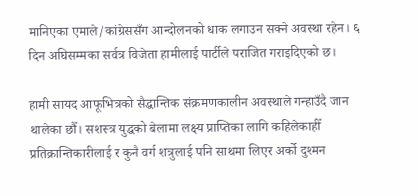मानिएका एमाले/कांग्रेससँग आन्दोलनको धाक लगाउन सक्ने अवस्था रहेन। ६ दिन अघिसम्मका सर्वत्र विजेता हामीलाई पार्टीले पराजित गराइदिएको छ।

हामी सायद आफूभित्रको सैद्धान्तिक संक्रमणकालीन अवस्थाले गन्हाउँदै जान थालेका छौँ। सशस्त्र युद्धको बेलामा लक्ष्य प्राप्तिका लागि कहिलेकाहीँ प्रतिक्रान्तिकारीलाई र कुनै वर्ग शत्रुलाई पनि साथमा लिएर अर्को दुश्मन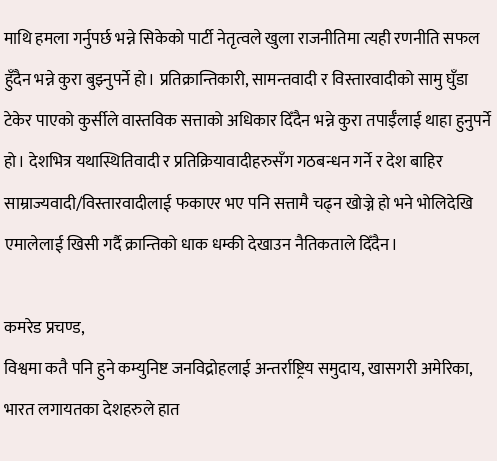माथि हमला गर्नुपर्छ भन्ने सिकेको पार्टी नेतृत्वले खुला राजनीतिमा त्यही रणनीति सफल हुँदैन भन्ने कुरा बुझ्नुपर्ने हो। प्रतिक्रान्तिकारी, सामन्तवादी र विस्तारवादीको सामु घुँडा टेकेर पाएको कुर्सीले वास्तविक सत्ताको अधिकार दिँदैन भन्ने कुरा तपाईँलाई थाहा हुनुपर्ने हो। देशभित्र यथास्थितिवादी र प्रतिक्रियावादीहरुसँग गठबन्धन गर्ने र देश बाहिर साम्राज्यवादी/विस्तारवादीलाई फकाएर भए पनि सत्तामै चढ्न खोज्ने हो भने भोलिदेखि एमालेलाई खिसी गर्दै क्रान्तिको धाक धम्की देखाउन नैतिकताले दिँदैन।

कमरेड प्रचण्ड,
विश्वमा कतै पनि हुने कम्युनिष्ट जनविद्रोहलाई अन्तर्राष्ट्रिय समुदाय, खासगरी अमेरिका, भारत लगायतका देशहरुले हात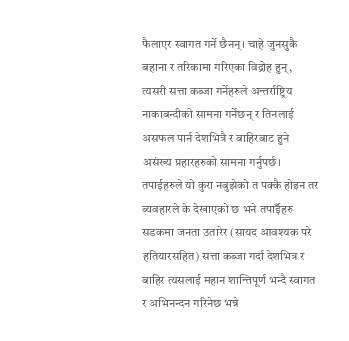फैलाएर स्वागत गर्ने छैनन्। चाहे जुनसुकै बहाना र तरिकामा गरिएका विद्रोह हुन्, त्यसरी सत्ता कब्जा गर्नेहरुले अन्तर्राष्ट्रिय नाकाबन्दीको सामना गर्नेछन् र तिनलाई असफल पार्न देशभित्रै र बाहिरबाट हुने असंख्य प्रहारहरुको सामना गर्नुपर्छ। तपाईहरुले यो कुरा नबुझेको त पक्कै होइन तर ब्यवहारले के देखाएको छ भने तपाईँहरु सडकमा जनता उतारेर (सायद आवश्यक परे हतियारसहित) सत्ता कब्जा गर्दा देशभित्र र बाहिर त्यसलाई महान शान्तिपूर्ण भन्दै स्वागत र अभिनन्दन गरिनेछ भन्ने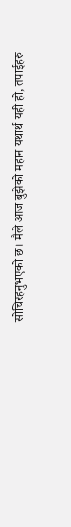सोचिरहनुभएको छ। मैले आज बुझेको महान यथार्थ यही हो, तपाईहरु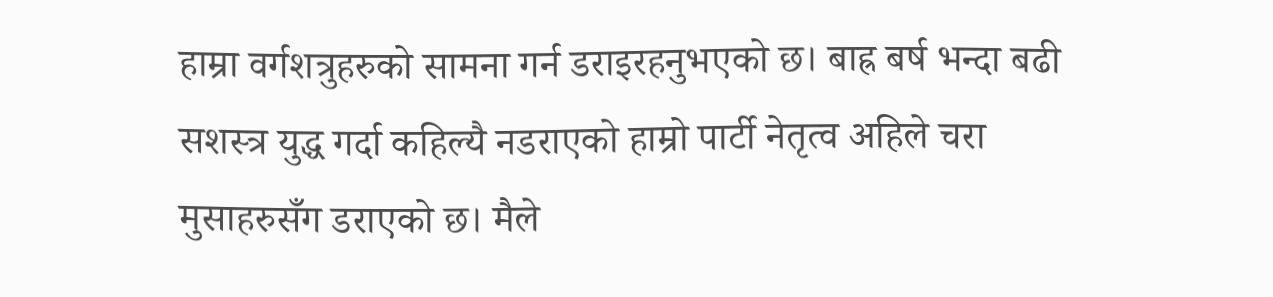हाम्रा वर्गशत्रुहरुको सामना गर्न डराइरहनुभएको छ। बाह्र बर्ष भन्दा बढी सशस्त्र युद्ध गर्दा कहिल्यै नडराएको हाम्रो पार्टी नेतृत्व अहिले चरा मुसाहरुसँग डराएको छ। मैले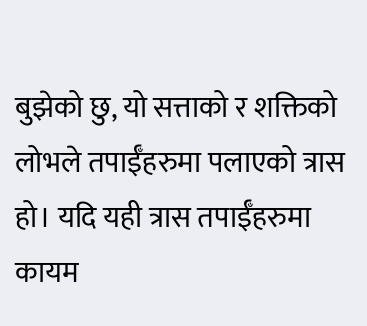बुझेको छु, यो सत्ताको र शक्तिको लोभले तपाईँहरुमा पलाएको त्रास हो। यदि यही त्रास तपाईँहरुमा कायम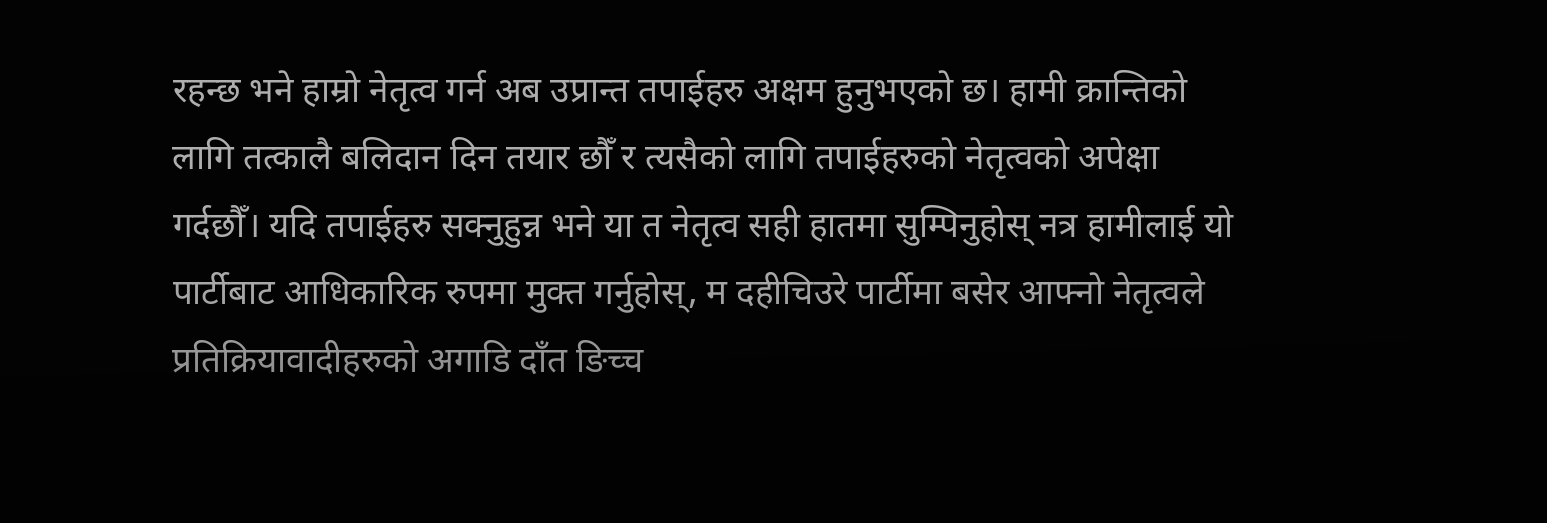रहन्छ भने हाम्रो नेतृत्व गर्न अब उप्रान्त तपाईहरु अक्षम हुनुभएको छ। हामी क्रान्तिको लागि तत्कालै बलिदान दिन तयार छौँ र त्यसैको लागि तपाईहरुको नेतृत्वको अपेक्षा गर्दछौँ। यदि तपाईहरु सक्नुहुन्न भने या त नेतृत्व सही हातमा सुम्पिनुहोस् नत्र हामीलाई यो पार्टीबाट आधिकारिक रुपमा मुक्त गर्नुहोस्, म दहीचिउरे पार्टीमा बसेर आफ्नो नेतृत्वले प्रतिक्रियावादीहरुको अगाडि दाँत ङिच्च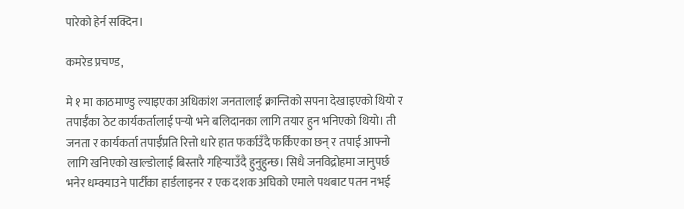पारेको हेर्न सक्दिन।

कमरेड प्रचण्ड,

मे १ मा काठमाण्डु ल्याइएका अधिकांश जनतालाई क्रान्तिको सपना देखाइएको थियो र तपाईँका ठेट कार्यकर्तालाई पर्‍यो भने बलिदानका लागि तयार हुन भनिएको थियो। ती जनता र कार्यकर्ता तपाईँप्रति रित्तो धारे हात फर्काउँदै फर्किएका छन् र तपाई आफ्नो लागि खनिएको खाल्डोलाई बिस्तारै गहिर्‍याउँदै हुनुहुन्छ। सिधै जनविद्रोहमा जानुपर्छ भनेर धम्क्याउने पार्टीका हार्डलाइनर र एक दशक अघिको एमाले पथबाट पतन नभई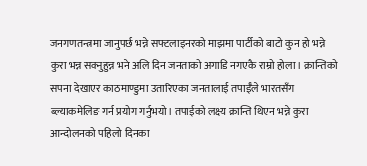जनगणतन्त्रमा जानुपर्छ भन्ने सफ्टलाइनरको माझमा पार्टीको बाटो कुन हो भन्ने कुरा भन्न सक्नुहुन्न भने अलि दिन जनताको अगाडि नगएकै राम्रो होला। क्रान्तिको सपना देखाएर काठमाण्डुमा उतारिएका जनतालाई तपाईँले भारतसँग ब्ल्याकमेलिङ गर्न प्रयोग गर्नुभयो। तपाईको लक्ष्य क्रान्ति थिएन भन्ने कुरा आन्दोलनको पहिलो दिनका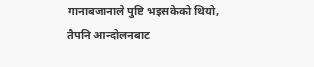गानाबजानाले पुष्टि भइसकेको थियो, तैपनि आन्दोलनबाट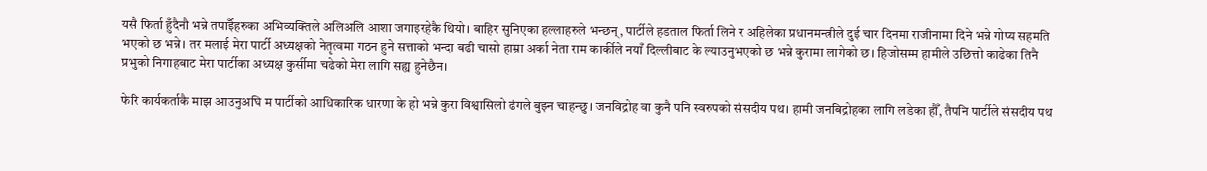यसै फिर्ता हुँदैनौ भन्ने तपाईँहरुका अभिव्यक्तिले अलिअलि आशा जगाइरहेकै थियो। बाहिर सुनिएका हल्लाहरुले भन्छन्, पार्टीले हडताल फिर्ता लिने र अहिलेका प्रधानमन्त्रीले दुई चार दिनमा राजीनामा दिने भन्ने गोप्य सहमति भएको छ भन्ने। तर मलाई मेरा पार्टी अध्यक्षको नेतृत्वमा गठन हुने सत्ताको भन्दा बढी चासो हाम्रा अर्का नेता राम कार्कीले नयाँ दिल्लीबाट के ल्याउनुभएको छ भन्ने कुरामा लागेको छ। हिजोसम्म हामीले उछित्तो काढेका तिनै प्रभुको निगाहबाट मेरा पार्टीका अध्यक्ष कुर्सीमा चढेको मेरा लागि सह्य हुनेछैन।

फेरि कार्यकर्ताकै माझ आउनुअघि म पार्टीको आधिकारिक धारणा के हो भन्ने कुरा विश्वासिलो ढंगले बुझ्न चाहन्छु। जनविद्रोह वा कुनै पनि स्वरुपको संसदीय पथ। हामी जनबिद्रोहका लागि लडेका हौँ, तैपनि पार्टीले संसदीय पथ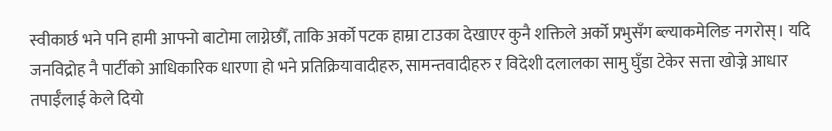स्वीकार्छ भने पनि हामी आफ्नो बाटोमा लाग्नेछौँ, ताकि अर्को पटक हाम्रा टाउका देखाएर कुनै शक्तिले अर्को प्रभुसँग ब्ल्याकमेलिङ नगरोस्। यदि जनविद्रोह नै पार्टीको आधिकारिक धारणा हो भने प्रतिक्रियावादीहरु, सामन्तवादीहरु र विदेशी दलालका सामु घुँडा टेकेर सत्ता खोज्ने आधार तपाईँलाई केले दियो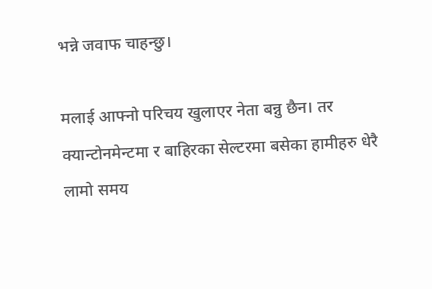भन्ने जवाफ चाहन्छु।

मलाई आफ्नो परिचय खुलाएर नेता बन्नु छैन। तर क्यान्टोनमेन्टमा र बाहिरका सेल्टरमा बसेका हामीहरु धेरै लामो समय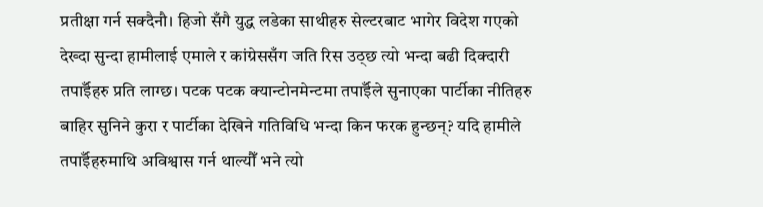प्रतीक्षा गर्न सक्दैनौ। हिजो सँगै युद्ध लडेका साथीहरु सेल्टरबाट भागेर विदेश गएको देख्दा सुन्दा हामीलाई एमाले र कांग्रेससँग जति रिस उठ्छ त्यो भन्दा बढी दिक्दारी तपाईँहरु प्रति लाग्छ। पटक पटक क्यान्टोनमेन्टमा तपाईँले सुनाएका पार्टीका नीतिहरु बाहिर सुनिने कुरा र पार्टीका देखिने गतिविधि भन्दा किन फरक हुन्छन्? यदि हामीले तपाईँहरुमाथि अविश्वास गर्न थाल्यौँ भने त्यो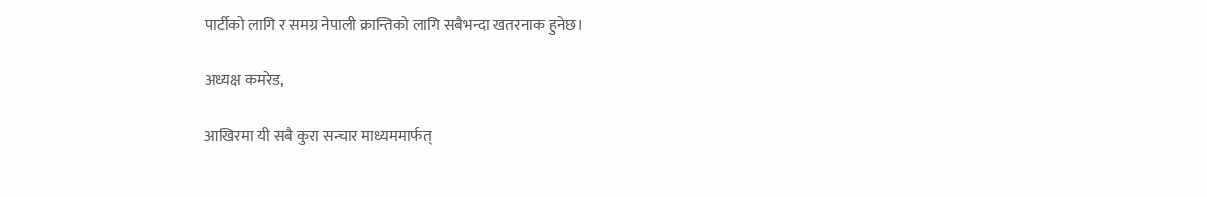पार्टीको लागि र समग्र नेपाली क्रान्तिको लागि सबैभन्दा खतरनाक हुनेछ।

अध्यक्ष कमरेड,

आखिरमा यी सबै कुरा सन्चार माध्यममार्फत्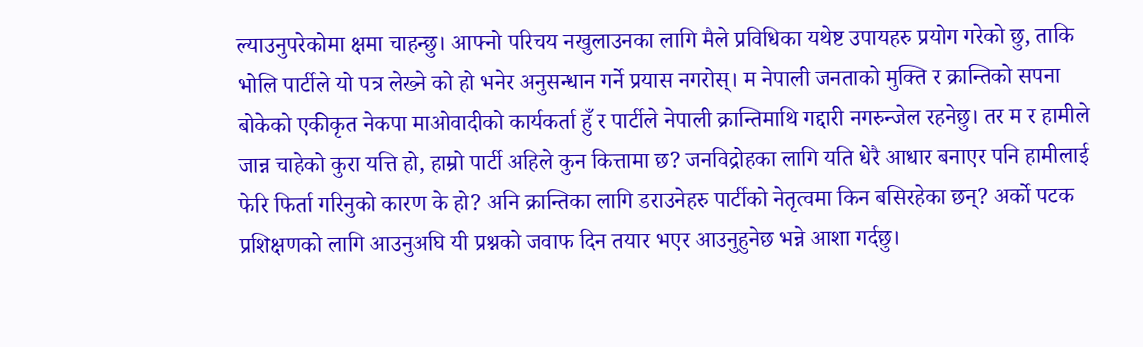ल्याउनुपरेकोमा क्षमा चाहन्छु। आफ्नो परिचय नखुलाउनका लागि मैले प्रविधिका यथेष्ट उपायहरु प्रयोग गरेको छु, ताकि भोलि पार्टीले यो पत्र लेख्‍ने को हो भनेर अनुसन्धान गर्ने प्रयास नगरोस्। म नेपाली जनताको मुक्ति र क्रान्तिको सपना बोकेको एकीकृत नेकपा माओवादीको कार्यकर्ता हुँ र पार्टीले नेपाली क्रान्तिमाथि गद्दारी नगरुन्जेल रहनेछु। तर म र हामीले जान्न चाहेको कुरा यत्ति हो, हाम्रो पार्टी अहिले कुन कित्तामा छ? जनविद्रोहका लागि यति धेरै आधार बनाएर पनि हामीलाई फेरि फिर्ता गरिनुको कारण के हो? अनि क्रान्तिका लागि डराउनेहरु पार्टीको नेतृत्वमा किन बसिरहेका छन्? अर्को पटक प्रशिक्षणको लागि आउनुअघि यी प्रश्नको जवाफ दिन तयार भएर आउनुहुनेछ भन्ने आशा गर्दछु।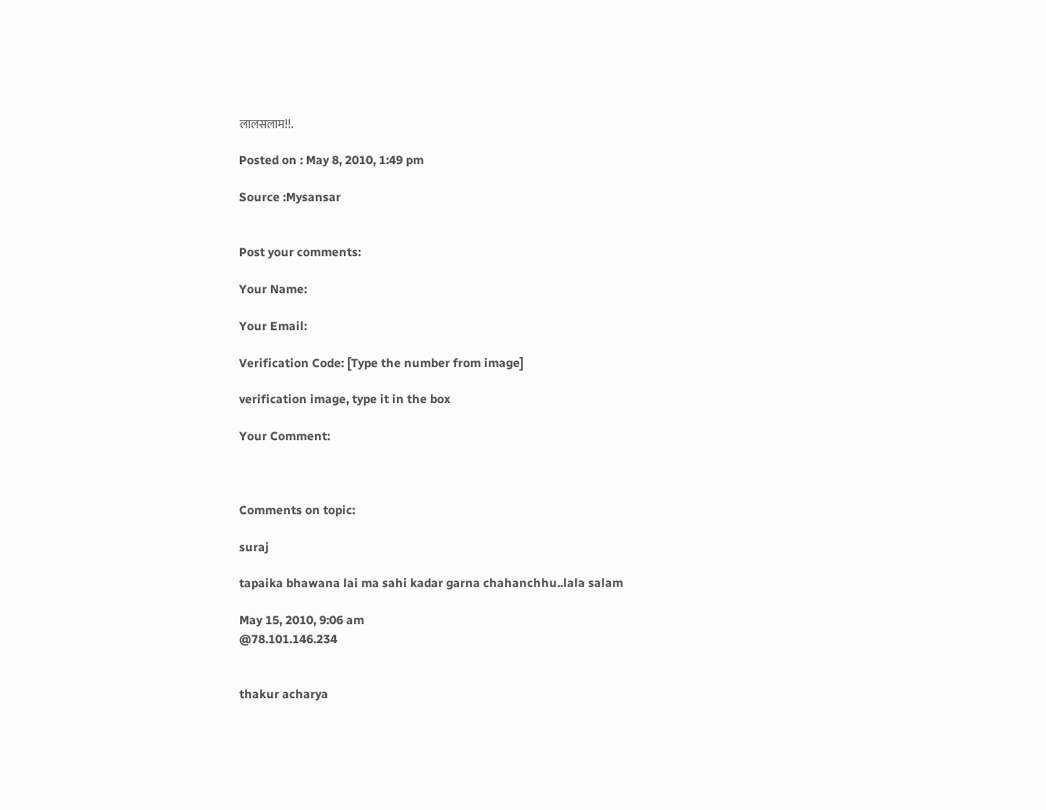लालसलाम!!.

Posted on : May 8, 2010, 1:49 pm

Source :Mysansar


Post your comments:

Your Name:

Your Email:

Verification Code: [Type the number from image]

verification image, type it in the box

Your Comment:



Comments on topic:

suraj

tapaika bhawana lai ma sahi kadar garna chahanchhu..lala salam

May 15, 2010, 9:06 am
@78.101.146.234


thakur acharya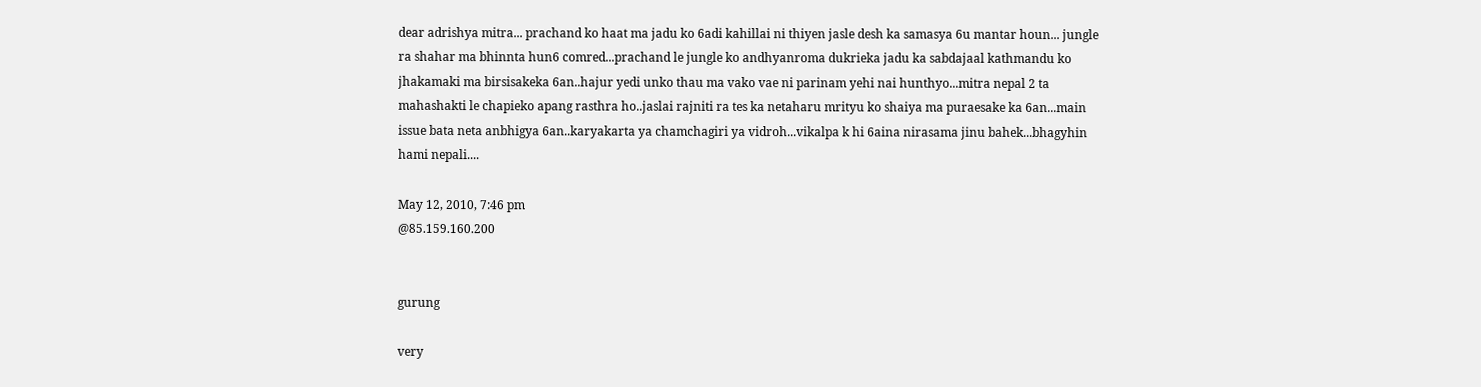dear adrishya mitra... prachand ko haat ma jadu ko 6adi kahillai ni thiyen jasle desh ka samasya 6u mantar houn... jungle ra shahar ma bhinnta hun6 comred...prachand le jungle ko andhyanroma dukrieka jadu ka sabdajaal kathmandu ko jhakamaki ma birsisakeka 6an..hajur yedi unko thau ma vako vae ni parinam yehi nai hunthyo...mitra nepal 2 ta mahashakti le chapieko apang rasthra ho..jaslai rajniti ra tes ka netaharu mrityu ko shaiya ma puraesake ka 6an...main issue bata neta anbhigya 6an..karyakarta ya chamchagiri ya vidroh...vikalpa k hi 6aina nirasama jinu bahek...bhagyhin hami nepali....

May 12, 2010, 7:46 pm
@85.159.160.200


gurung

very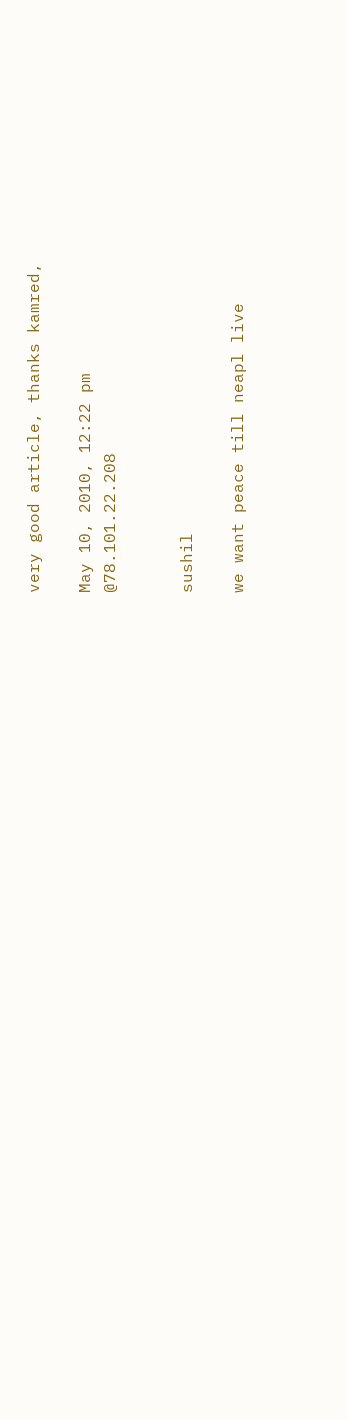very good article, thanks kamred,

May 10, 2010, 12:22 pm
@78.101.22.208


sushil

we want peace till neapl live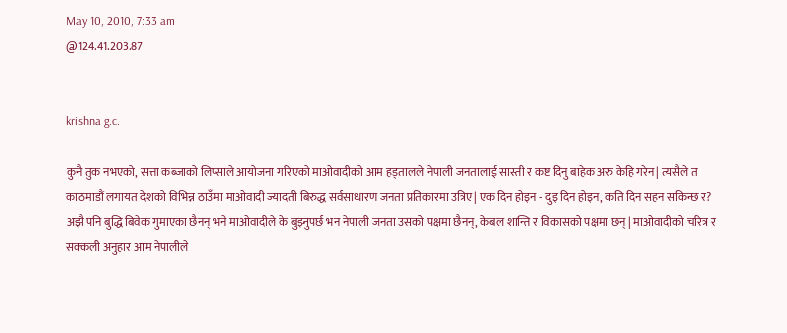May 10, 2010, 7:33 am
@124.41.203.87


krishna g.c.

कुनै तुक नभएको, सत्ता कब्जाको लिप्साले आयोजना गरिएको माओवादीको आम हड्तालले नेपाली जनतालाई सास्ती र कष्ट दिनु बाहेक अरु केहि गरेन| त्यसैले त काठमाडौं लगायत देशको विभिन्न ठाउँमा माओवादी ज्यादती बिरुद्ध सर्वसाधारण जनता प्रतिकारमा उत्रिए| एक दिन होइन - दुइ दिन होइन, कति दिन सहन सकिन्छ र? अझै पनि बुद्धि बिवेक गुमाएका छैनन् भने माओवादीले के बुझ्नुपर्छ भन नेपाली जनता उसको पक्षमा छैनन्, केबल शान्ति र विकासको पक्षमा छन् | माओवादीको चरित्र र सक्कली अनुहार आम नेपालीले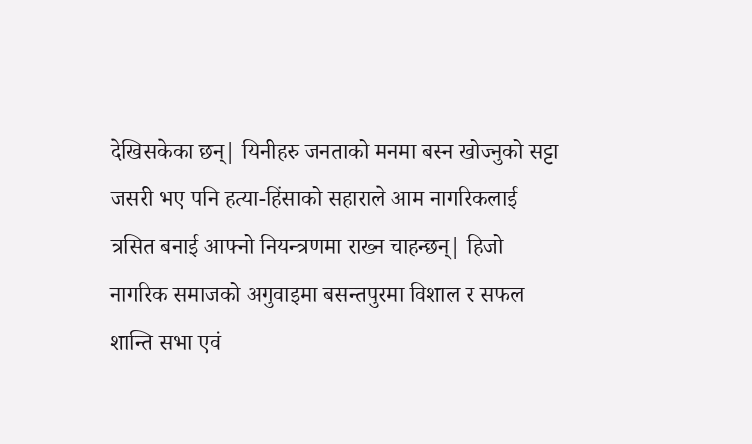देखिसकेका छन्| यिनीहरु जनताको मनमा बस्न खोज्नुको सट्टा जसरी भए पनि हत्या-हिंसाको सहाराले आम नागरिकलाई त्रसित बनाई आफ्नो नियन्त्रणमा राख्न चाहन्छन्| हिजो नागरिक समाजको अगुवाइमा बसन्तपुरमा विशाल र सफल शान्ति सभा एवं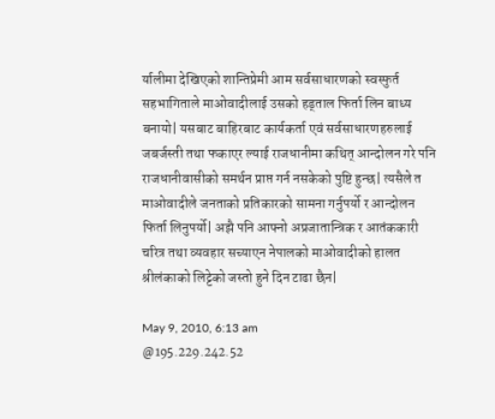र्यालीमा देखिएको शान्तिप्रेमी आम सर्वसाधारणको स्वस्फुर्त सहभागिताले माओवादीलाई उसको हड्ताल फिर्ता लिन बाध्य बनायो| यसबाट बाहिरबाट कार्यकर्ता एवं सर्वसाधारणहरुलाई जबर्जस्ती तथा फकाएर ल्याई राजधानीमा कथित् आन्दोलन गरे पनि राजधानीवासीको समर्थन प्राप्त गर्न नसकेको पुष्टि हुन्छ| त्यसैले त माओवादीले जनताको प्रतिकारको सामना गर्नुपर्यो र आन्दोलन फिर्ता लिनुपर्यो| अझै पनि आफ्नो अप्रजातान्त्रिक र आतंककारी चरित्र तथा व्यवहार सच्याएन नेपालको माओवादीको हालत श्रीलंकाको लिट्टेको जस्तो हुने दिन टाढा छैन|

May 9, 2010, 6:13 am
@195.229.242.52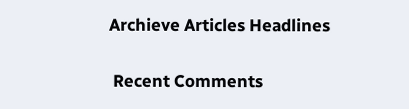Archieve Articles Headlines


 Recent Comments